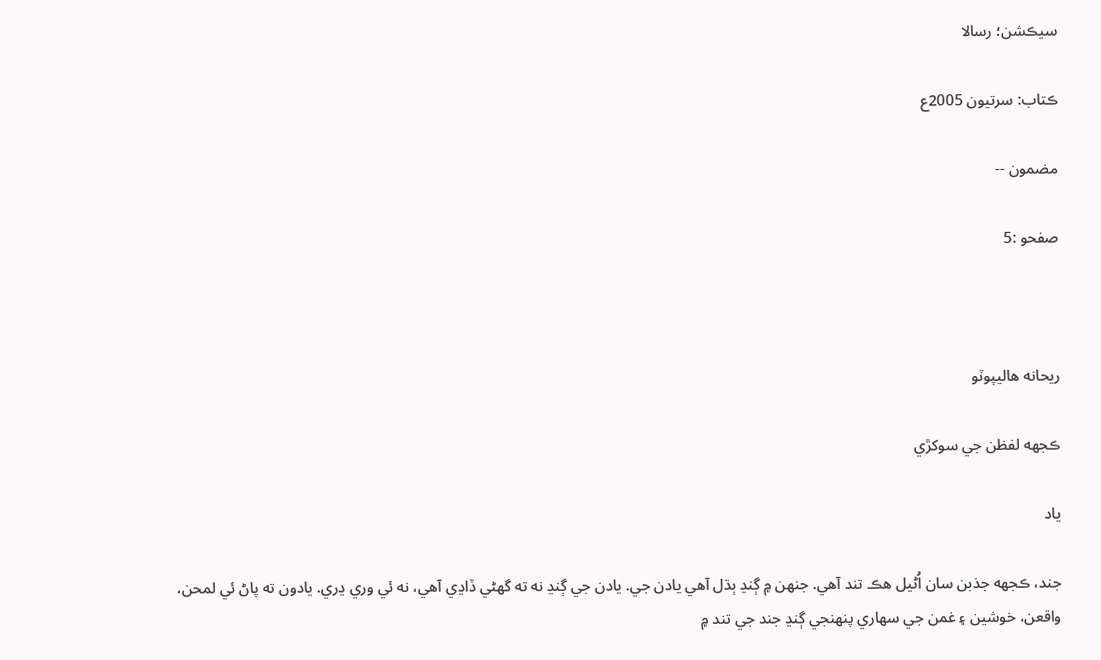سيڪشن؛ رسالا

ڪتاب: سرتيون 2005ع

مضمون --

صفحو :5



ريحانه هاليپوٽو

ڪجهه لفظن جي سوکڙي

ياد

جند، ڪجهه جذبن سان اُڻيل هڪ تند آهي. جنهن ۾ ڳنڍ ٻڌل آهي يادن جي. يادن جي ڳنڍ نه ته گهڻي ڏاڍي آهي، نه ئي وري ڍري. يادون ته پاڻ ئي لمحن، واقعن، خوشين ۽ غمن جي سهاري پنهنجي ڳنڍ جند جي تند ۾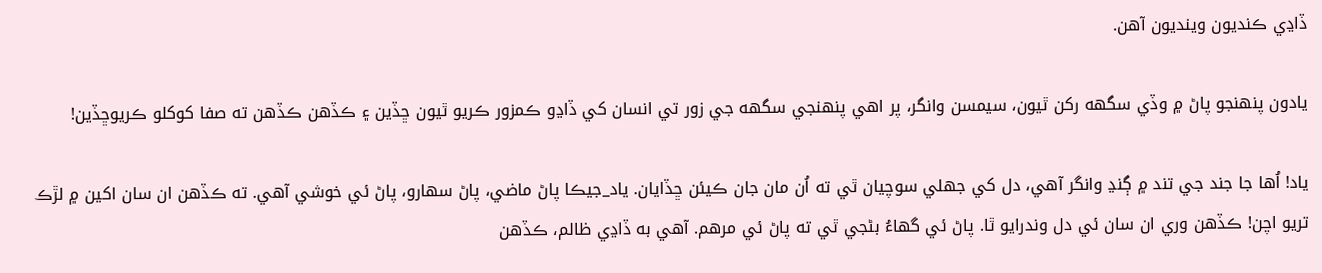ڏاڍي ڪنديون وينديون آهن.

يادون پنهنجو پاڻ ۾ وڏي سگهه رکن ٿيون، سيمسن وانگر، پر اهي پنهنجي سگهه جي زور تي انسان کي ڏاڍو ڪمزور ڪريو ٿيون ڇڏين ۽ ڪڏهن ڪڏهن ته صفا کوکلو ڪريوڇڏين!

ياد! اُها جا جند جي تند ۾ ڳنڍ وانگر آهي، دل کي جهلي سوچيان ٿي ته اُن مان جان ڪيئن ڇڏايان. ياد_جيڪا پاڻ ماضي، پاڻ سهارو، پاڻ ئي خوشي آهي. ته ڪڏهن ان سان اکين ۾ لڙڪ تريو اچن! ڪڏهن وري ان سان ئي دل وندرايو ٿا. پاڻ ئي گهاءُ بڻجي ٿي ته پاڻ ئي مرهم. آهي به ڏاڍي ظالم، ڪڏهن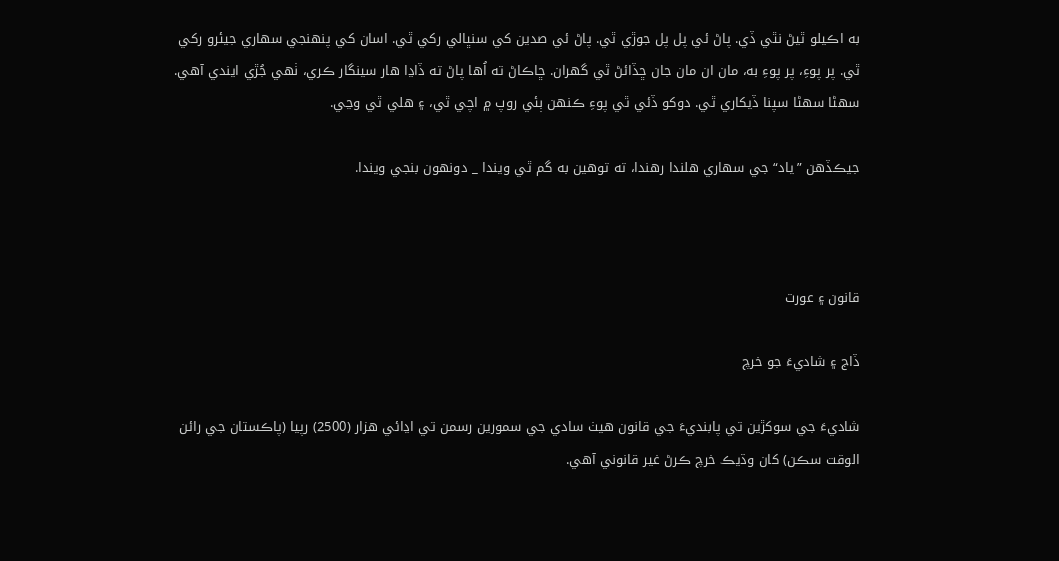به اڪيلو ٿيڻ نٿي ڏي. پاڻ ئي پل پل جوڙي ٿي. پاڻ ئي صدين کي سنڀالي رکي ٿي. اسان کي پنهنجي سهاري جيئرو رکي ٿي. پر پوءِ، پر پوءِ به، مان ان مان جان ڇڏائڻ ٿي گهران. ڇاڪاڻ ته اُها پاڻ ته ڏاڍا هار سينگار ڪري، ٺهي جُڙي ايندي آهي. سهڻا سهڻا سپنا ڏيکاري ٿي. دوکو ڏئي ٿي پوءِ ڪنهن ٻئي روپ ۾ اچي ٿي، ۽ هلي ٿي وڃي.

جيڪڏهن ”ياد“ جي سهاري هلندا رهندا، ته توهين به گم ٿي ويندا _ دونهون بنجي ويندا.



قانون ۽ عورت

ڏاج ۽ شاديءَ جو خرچ

شاديءَ جي سوکڙين تي پابنديءَ جي قانون هيٺ سادي جي سمورين رسمن تي اڍائي هزار (2500) رپيا (پاڪستان جي رائن الوقت سڪن) کان وڌيڪ خرچ ڪرڻ غير قانوني آهي.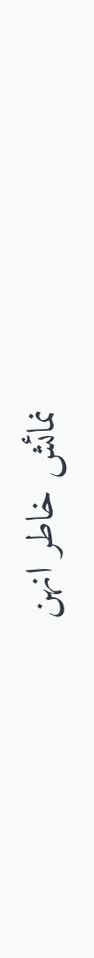نمائش خاطر انهن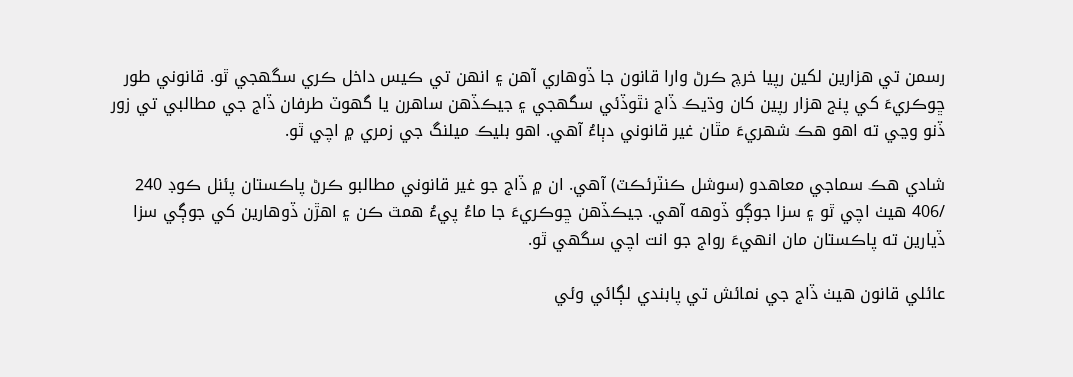رسمن تي هزارين لکين رپيا خرچ ڪرڻ وارا قانون جا ڏوهاري آهن ۽ انهن تي ڪيس داخل ڪري سگهجي ٿو. قانوني طور ڇوڪريءَ کي پنج هزار رپين کان وڌيڪ ڏاج نٿوڏئي سگهجي ۽ جيڪڏهن ساهرن يا گهوٽ طرفان ڏاج جي مطالبي تي زور ڏنو وڃي ته اهو هڪ شهريءَ مٿان غير قانوني دٻاءُ آهي. اهو بليڪ ميلنگ جي زمري ۾ اچي ٿو.

شادي هڪ سماجي معاهدو (سوشل ڪنٽرئڪٽ) آهي. ان ۾ ڏاج جو غير قانوني مطالبو ڪرڻ پاڪستان پئنل ڪوڊ 240 /406 هيٺ اچي ٿو ۽ سزا جوڳو ڏوهه آهي. جيڪڏهن ڇوڪريءَ جا ماءُ پيءُ همٿ ڪن ۽ اهڙن ڏوهارين کي جوڳي سزا ڏيارين ته پاڪستان مان انهيءَ رواج جو انت اچي سگهي ٿو.

عائلي قانون هيٺ ڏاج جي نمائش تي پابندي لڳائي وئي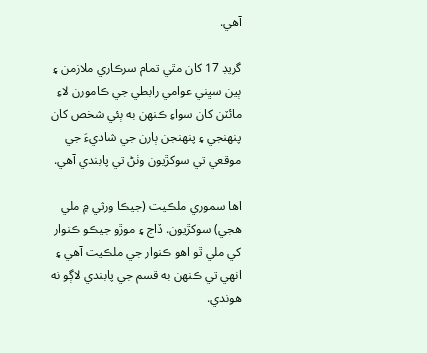آهي.

گريڊ 17 کان مٿي تمام سرڪاري ملازمن ۽ ٻين سڀني عوامي رابطي جي ڪامورن لاءِ مائٽن کان سواءِ ڪنهن به ٻئي شخص کان پنهنجي ۽ پنهنجن ٻارن جي شاديءَ جي موقعي تي سوکڙيون وٺڻ تي پابندي آهي.

اها سموري ملڪيت (جيڪا ورثي ۾ ملي هجي) سوکڙيون. ڏاج ۽ موڙو جيڪو ڪنوار کي ملي ٿو اهو ڪنوار جي ملڪيت آهي ۽ انهي تي ڪنهن به قسم جي پابندي لاڳو نه هوندي.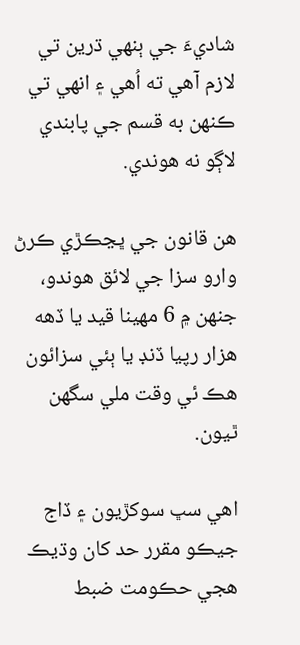شاديءَ جي ٻنهي ڌرين تي لازم آهي ته اُهي ۽ انهي تي ڪنهن به قسم جي پابندي لاڳو نه هوندي.

هن قانون جي ڀڃڪڙي ڪرڻ وارو سزا جي لائق هوندو، جنهن ۾ 6 مهينا قيد يا ڏهه هزار رپيا ڏنڊ يا ٻئي سزائون هڪ ئي وقت ملي سگهن ٿيون.

اهي سڀ سوکڙيون ۽ ڏاج جيڪو مقرر حد کان وڌيڪ هجي حڪومت ضبط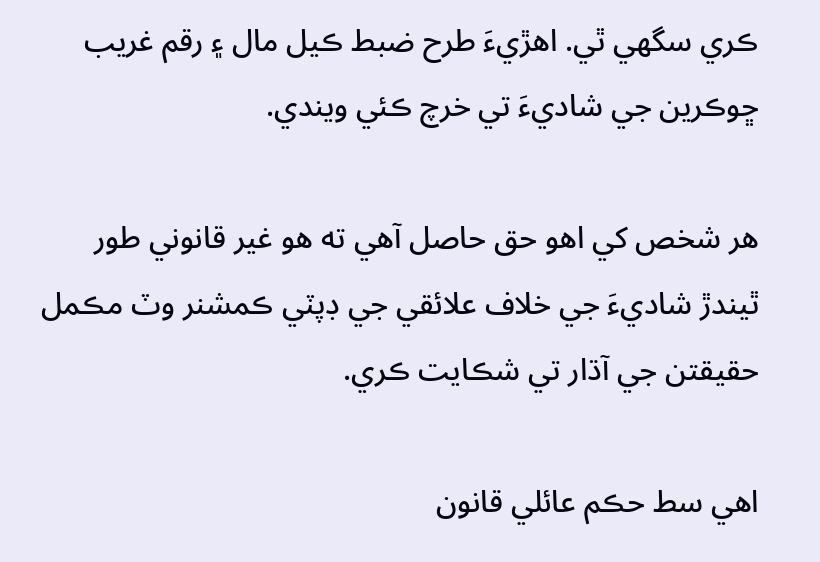ڪري سگهي ٿي. اهڙيءَ طرح ضبط ڪيل مال ۽ رقم غريب ڇوڪرين جي شاديءَ تي خرچ ڪئي ويندي.

هر شخص کي اهو حق حاصل آهي ته هو غير قانوني طور ٿيندڙ شاديءَ جي خلاف علائقي جي ڊپٽي ڪمشنر وٽ مڪمل حقيقتن جي آڌار تي شڪايت ڪري.

اهي سط حڪم عائلي قانون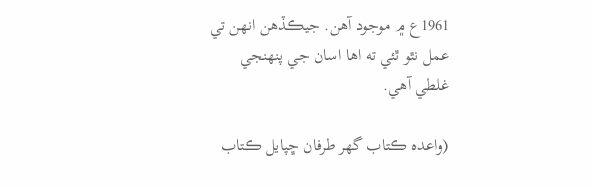1961ع ۾ موجود آهن. جيڪڏهن انهن تي عمل نٿو ٿئي ته اها اسان جي پنهنجي غلطي آهي.

(واعده ڪتاب گهر طرفان ڇپايل ڪتاب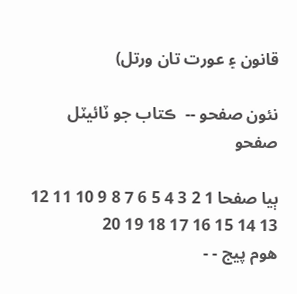قانون ۽ عورت تان ورتل)

نئون صفحو --  ڪتاب جو ٽائيٽل صفحو

ٻيا صفحا 1 2 3 4 5 6 7 8 9 10 11 12 13 14 15 16 17 18 19 20
هوم پيج - -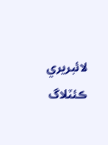لائبريري ڪئٽلاگ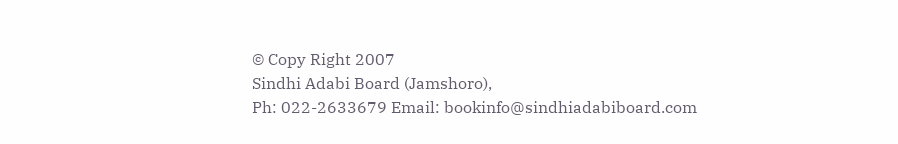© Copy Right 2007
Sindhi Adabi Board (Jamshoro),
Ph: 022-2633679 Email: bookinfo@sindhiadabiboard.com